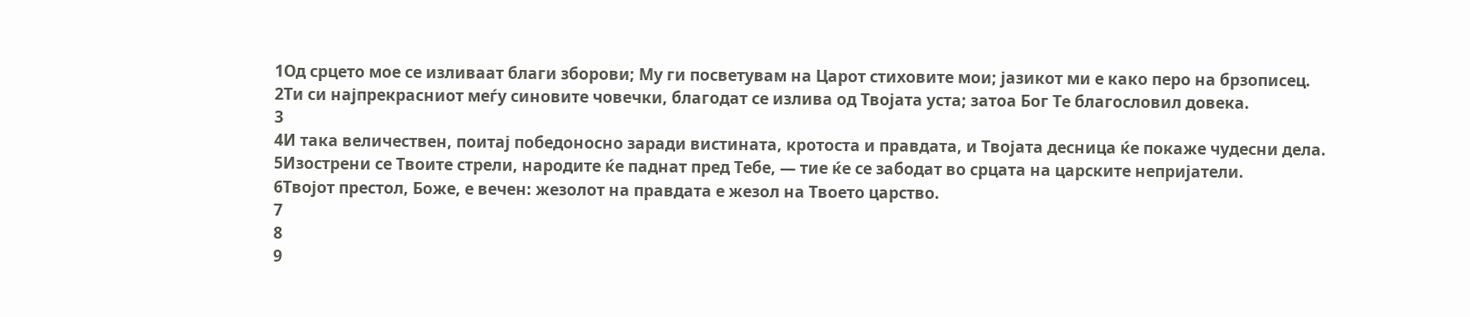1Од срцето мое се изливаат благи зборови; Му ги посветувам на Царот стиховите мои; јазикот ми е како перо на брзописец.
2Ти си најпрекрасниот меѓу синовите човечки, благодат се излива од Твојата уста; затоа Бог Те благословил довека.
3
4И така величествен, поитај победоносно заради вистината, кротоста и правдата, и Твојата десница ќе покаже чудесни дела.
5Изострени се Твоите стрели, народите ќе паднат пред Тебе, — тие ќе се забодат во срцата на царските непријатели.
6Твојот престол, Боже, е вечен: жезолот на правдата е жезол на Твоето царство.
7
8
9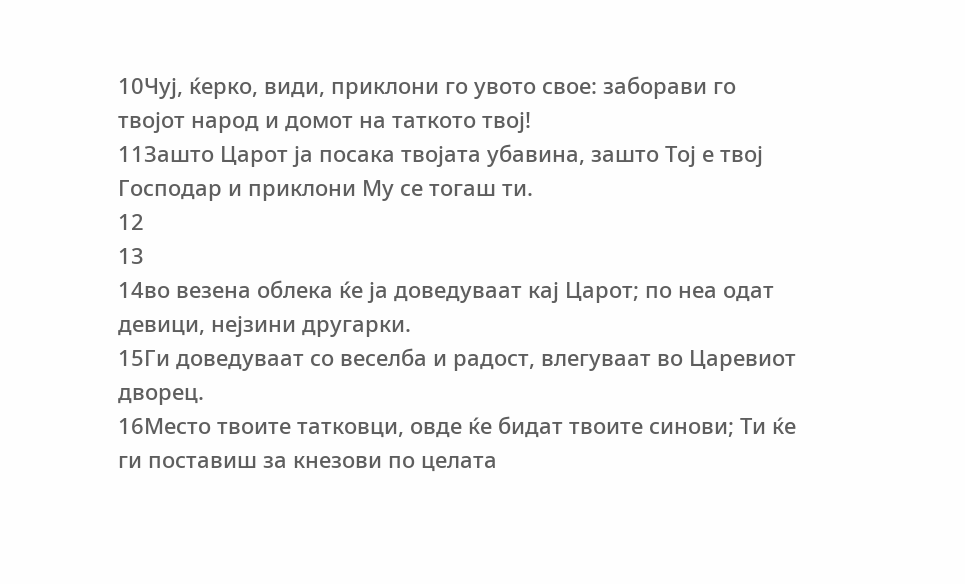10Чуј, ќерко, види, приклони го увото свое: заборави го твојот народ и домот на таткото твој!
11Зашто Царот ја посака твојата убавина, зашто Тој е твој Господар и приклони Му се тогаш ти.
12
13
14во везена облека ќе ја доведуваат кај Царот; по неа одат девици, нејзини другарки.
15Ги доведуваат со веселба и радост, влегуваат во Царевиот дворец.
16Место твоите татковци, овде ќе бидат твоите синови; Ти ќе ги поставиш за кнезови по целата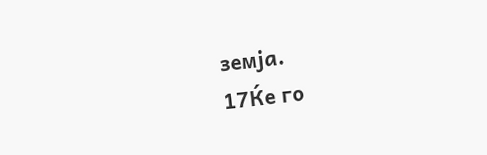земја.
17Ќе го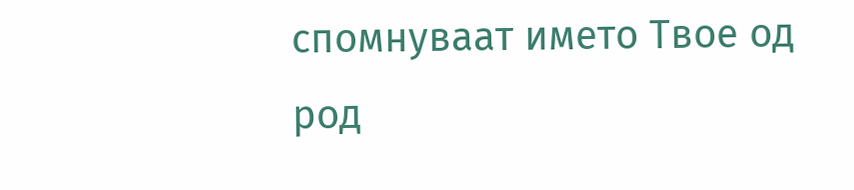спомнуваат името Твое од род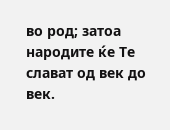во род; затоа народите ќе Те слават од век до век.